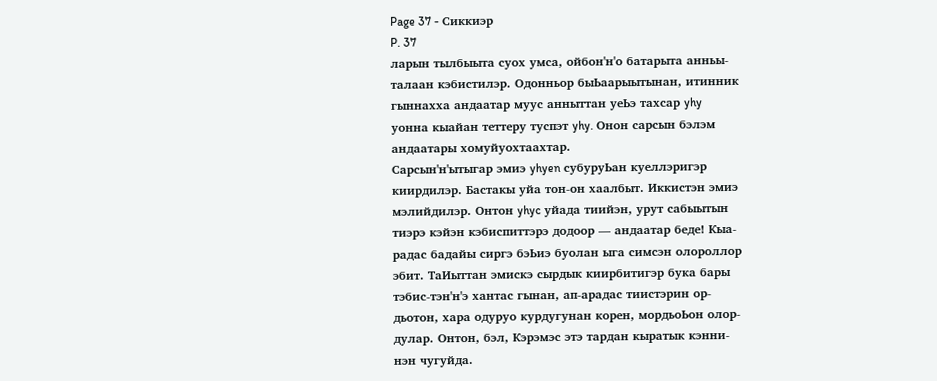Page 37 - Сиккиэр
P. 37
ларын тылбыыта суох умса, ойбон'н'о батарыта анньы-
талаан кэбистилэр. Одонньор быЬаарыытынан, итинник
гыннахха андаатар муус анныттан уеЬэ тахсар yhy
уонна кыайан теттеру туспэт yhy. Онон сарсын бэлэм
андаатары хомуйуохтаахтар.
Сарсын'н'ытыгар эмиэ yhyen субуруЬан куеллэригэр
киирдилэр. Бастакы уйа тон-он хаалбыт. Иккистэн эмиэ
мэлийдилэр. Онтон yhyc уйада тиийэн, урут сабыытын
тиэрэ кэйэн кэбиспиттэрэ додоор — андаатар беде! Кыа-
радас бадайы сиргэ бэЬиэ буолан ыга симсэн олороллор
эбит. ТаИыттан эмискэ сырдык киирбитигэр бука бары
тэбис-тэн'н'э хантас гынан, ап-арадас тиистэрин ор-
дьотон, хара одуруо курдугунан корен, мордьоЬон олор-
дулар. Онтон, бэл, Кэрэмэс этэ тардан кыратык кэнни-
нэн чугуйда.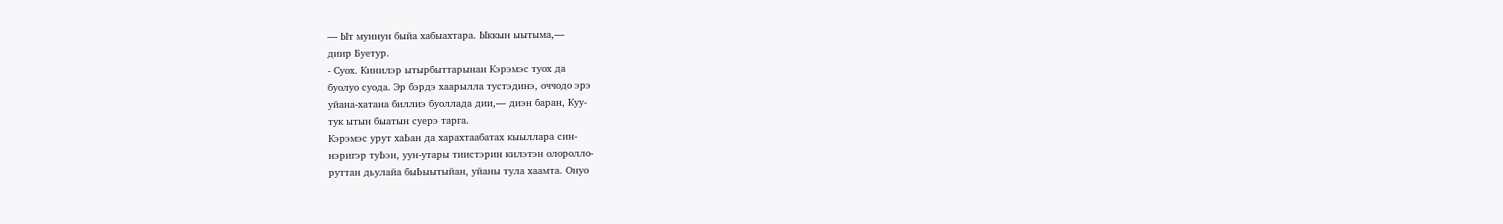— Ыт муннун быйа хабыахтара. Ыккын ыытыма,—
диир Буетур.
- Суох. Кинилэр ытырбыттарынан Кэрэмэс туох да
буолуо суода. Эр бэрдэ хаарылла тустэдинэ, оччодо эрэ
уйана-хатана биллиэ буоллада дии,— диэн баран, Куу-
тук ытын быатын суерэ тарга.
Кэрэмэс урут хаЬан да харахтаабатах кыыллара син-
нэригэр туЬэн, уун-утары тиистэрин килэтэн олоролло-
руттан дьулайа быЬыытыйан, уйаны тула хаамта. Онуо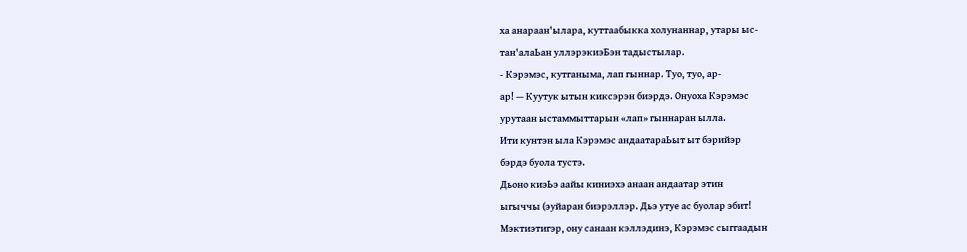ха анараан'ылара, куттаабыкка холунаннар, утары ыс-
тан'алаЬан уллэрэкиэБэн тадыстылар.
- Кэрэмэс, кутганыма, лап гыннар. Туо, туо, ар-
ар! — Куутук ытын киксэрэн биэрдэ. Онуоха Кэрэмэс
урутаан ыстаммыттарын «лап» гыннаран ылла.
Ити кунтэн ыла Кэрэмэс андаатараЬыт ыт бэрийэр
бэрдэ буола тустэ.
Дьоно киэЬэ аайы киниэхэ анаан андаатар этин
ыгыччы (эуйаран биэрэллэр. Дьэ утуе ас буолар эбит!
Мэктиэтигэр, ону санаан кэллэдинэ, Кэрэмэс сыггаадын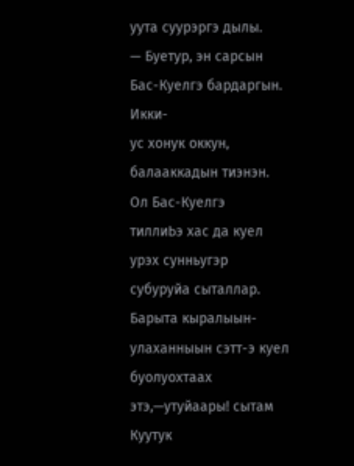уута суурэргэ дылы.
— Буетур, эн сарсын Бас-Куелгэ бардаргын. Икки-
ус хонук оккун, балааккадын тиэнэн. Ол Бас-Куелгэ
тиллиЬэ хас да куел урэх сунньугэр субуруйа сыталлар.
Барыта кыралыын-улаханныын сэтт-э куел буолуохтаах
этэ,—утуйаары! сытам Куутук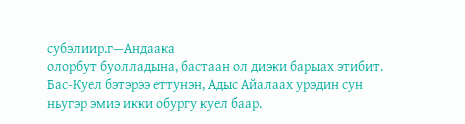субэлиир.г—Андаака
олорбут буолладына, бастаан ол диэки барыах этибит.
Бас-Куел бэтэрээ еттунэн, Адыс Айалаах урэдин сун
ньугэр эмиэ икки обургу куел баар.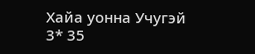Хайа уонна Учугэй
3* 35